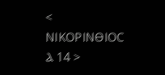< ⲚⲒⲔⲞⲢⲒⲚⲐⲒⲞⲤ Ⲁ 14 >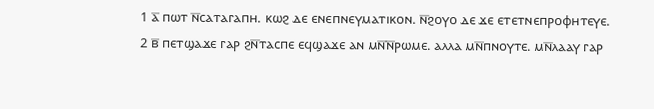1 ⲁ̅ ⲡⲱⲧ ⲛ̅ⲥⲁⲧⲁⲅⲁⲡⲏ. ⲕⲱϩ ⲇⲉ ⲉⲛⲉⲡⲛⲉⲩⲙⲁⲧⲓⲕⲟⲛ. ⲛ̅ϩⲟⲩⲟ ⲇⲉ ϫⲉ ⲉⲧⲉⲧⲛⲉⲡⲣⲟⲫⲏⲧⲉⲩⲉ.
2 ⲃ̅ ⲡⲉⲧϣⲁϫⲉ ⲅⲁⲣ ϩⲛ̅ⲧⲁⲥⲡⲉ ⲉϥϣⲁϫⲉ ⲁⲛ ⲙⲛ̅ⲛ̅ⲣⲱⲙⲉ. ⲁⲗⲗⲁ ⲙⲛ̅ⲡⲛⲟⲩⲧⲉ. ⲙⲛ̅ⲗⲁⲁⲩ ⲅⲁⲣ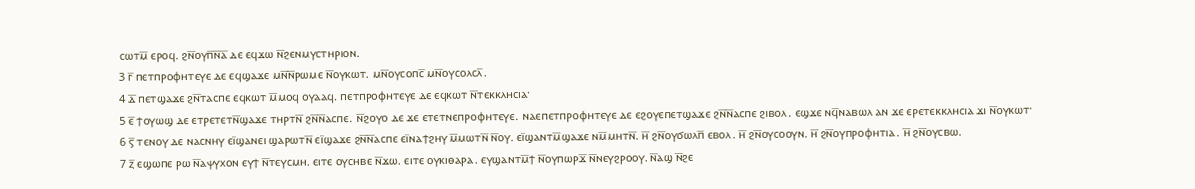ⲥⲱⲧⲙ̅ ⲉⲣⲟϥ. ϩⲛ̅ⲟⲩⲡ̅ⲛ̅ⲁ̅ ⲇⲉ ⲉϥϫⲱ ⲛ̅ϩⲉⲛⲙⲩⲥⲧⲏⲣⲓⲟⲛ.
3 ⲅ̅ ⲡⲉⲧⲡⲣⲟⲫⲏⲧⲉⲩⲉ ⲇⲉ ⲉϥϣⲁϫⲉ ⲙⲛ̅ⲛ̅ⲣⲱⲙⲉ ⲛ̅ⲟⲩⲕⲱⲧ. ⲙⲛ̅ⲟⲩⲥⲟⲡⲥ̅ ⲙⲛ̅ⲟⲩⲥⲟⲗⲥⲗ̅.
4 ⲇ̅ ⲡⲉⲧϣⲁϫⲉ ϩⲛ̅ⲧⲁⲥⲡⲉ ⲉϥⲕⲱⲧ ⲙ̅ⲙⲟϥ ⲟⲩⲁⲁϥ. ⲡⲉⲧⲡⲣⲟⲫⲏⲧⲉⲩⲉ ⲇⲉ ⲉϥⲕⲱⲧ ⲛ̅ⲧⲉⲕⲕⲗⲏⲥⲓⲁ·
5 ⲉ̅ ϯⲟⲩⲱϣ ⲇⲉ ⲉⲧⲣⲉⲧⲉⲧⲛ̅ϣⲁϫⲉ ⲧⲏⲣⲧⲛ̅ ϩⲛ̅ⲛ̅ⲁⲥⲡⲉ. ⲛ̅ϩⲟⲩⲟ ⲇⲉ ϫⲉ ⲉⲧⲉⲧⲛⲉⲡⲣⲟⲫⲏⲧⲉⲩⲉ. ⲛⲁⲉⲡⲉⲧⲡⲣⲟⲫⲏⲧⲉⲩⲉ ⲇⲉ ⲉϩⲟⲩⲉⲡⲉⲧϣⲁϫⲉ ϩⲛ̅ⲛ̅ⲁⲥⲡⲉ ϩⲓⲃⲟⲗ. ⲉϣϫⲉ ⲛϥ̅ⲛⲁⲃⲱⲗ ⲁⲛ ϫⲉ ⲉⲣⲉⲧⲉⲕⲕⲗⲏⲥⲓⲁ ϫⲓ ⲛ̅ⲟⲩⲕⲱⲧ·
6 ⲋ̅ ⲧⲉⲛⲟⲩ ⲇⲉ ⲛⲁⲥⲛⲏⲩ ⲉⲓ̈ϣⲁⲛⲉⲓ ϣⲁⲣⲱⲧⲛ̅ ⲉⲓ̈ϣⲁϫⲉ ϩⲛ̅ⲛ̅ⲁⲥⲡⲉ ⲉⲓ̈ⲛⲁϯϩⲏⲩ ⲙ̅ⲙⲱⲧⲛ̅ ⲛ̅ⲟⲩ. ⲉⲓ̈ϣⲁⲛⲧⲙ̅ϣⲁϫⲉ ⲛⲙ̅ⲙⲏⲧⲛ̅. ⲏ̅ ϩⲛ̅ⲟⲩϭⲱⲗⲡ̅ ⲉⲃⲟⲗ. ⲏ̅ ϩⲛ̅ⲟⲩⲥⲟⲟⲩⲛ. ⲏ̅ ϩⲛ̅ⲟⲩⲡⲣⲟⲫⲏⲧⲓⲁ. ⲏ̅ ϩⲛ̅ⲟⲩⲥⲃⲱ.
7 ⲍ̅ ⲉϣⲱⲡⲉ ⲣⲱ ⲛ̅ⲁⲯⲩⲭⲟⲛ ⲉⲩϯ ⲛ̅ⲧⲉⲩⲥⲙⲏ. ⲉⲓⲧⲉ ⲟⲩⲥⲏⲃⲉ ⲛ̅ϫⲱ. ⲉⲓⲧⲉ ⲟⲩⲕⲓⲑⲁⲣⲁ. ⲉⲩϣⲁⲛⲧⲙ̅ϯ ⲛ̅ⲟⲩⲡⲱⲣϫ̅ ⲛ̅ⲛⲉⲩϩⲣⲟⲟⲩ. ⲛ̅ⲁϣ ⲛ̅ϩⲉ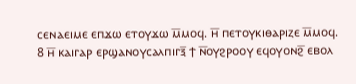ⲥⲉⲛⲁⲉⲓⲙⲉ ⲉⲡϫⲱ ⲉⲧⲟⲩϫⲱ ⲙ̅ⲙⲟϥ. ⲏ̅ ⲡⲉⲧⲟⲩⲕⲓⲑⲁⲣⲓⲍⲉ ⲙ̅ⲙⲟϥ.
8 ⲏ̅ ⲕⲁⲓⲅⲁⲣ ⲉⲣϣⲁⲛⲟⲩⲥⲁⲗⲡⲓⲅⲝ̅ ϯ ⲛ̅ⲟⲩϩⲣⲟⲟⲩ ⲉϥⲟⲩⲟⲛϩ̅ ⲉⲃⲟⲗ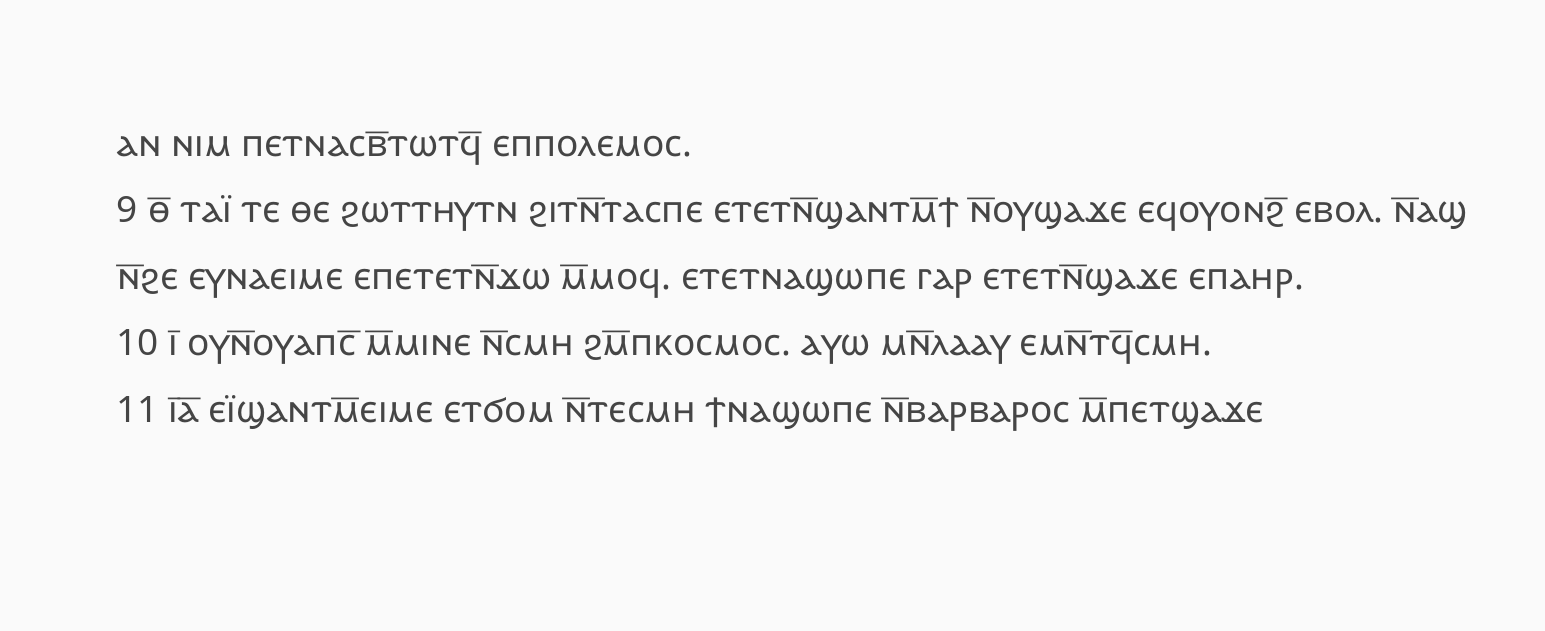ⲁⲛ ⲛⲓⲙ ⲡⲉⲧⲛⲁⲥⲃ̅ⲧⲱⲧϥ̅ ⲉⲡⲡⲟⲗⲉⲙⲟⲥ.
9 ⲑ̅ ⲧⲁⲓ̈ ⲧⲉ ⲑⲉ ϩⲱⲧⲧⲏⲩⲧⲛ ϩⲓⲧⲛ̅ⲧⲁⲥⲡⲉ ⲉⲧⲉⲧⲛ̅ϣⲁⲛⲧⲙ̅ϯ ⲛ̅ⲟⲩϣⲁϫⲉ ⲉϥⲟⲩⲟⲛϩ̅ ⲉⲃⲟⲗ. ⲛ̅ⲁϣ ⲛ̅ϩⲉ ⲉⲩⲛⲁⲉⲓⲙⲉ ⲉⲡⲉⲧⲉⲧⲛ̅ϫⲱ ⲙ̅ⲙⲟϥ. ⲉⲧⲉⲧⲛⲁϣⲱⲡⲉ ⲅⲁⲣ ⲉⲧⲉⲧⲛ̅ϣⲁϫⲉ ⲉⲡⲁⲏⲣ.
10 ⲓ̅ ⲟⲩⲛ̅ⲟⲩⲁⲡⲥ̅ ⲙ̅ⲙⲓⲛⲉ ⲛ̅ⲥⲙⲏ ϩⲙ̅ⲡⲕⲟⲥⲙⲟⲥ. ⲁⲩⲱ ⲙⲛ̅ⲗⲁⲁⲩ ⲉⲙⲛ̅ⲧϥ̅ⲥⲙⲏ.
11 ⲓ̅ⲁ̅ ⲉⲓ̈ϣⲁⲛⲧⲙ̅ⲉⲓⲙⲉ ⲉⲧϭⲟⲙ ⲛ̅ⲧⲉⲥⲙⲏ ϯⲛⲁϣⲱⲡⲉ ⲛ̅ⲃⲁⲣⲃⲁⲣⲟⲥ ⲙ̅ⲡⲉⲧϣⲁϫⲉ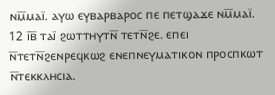ⲛⲙ̅ⲙⲁⲓ̈. ⲁⲩⲱ ⲉⲩⲃⲁⲣⲃⲁⲣⲟⲥ ⲡⲉ ⲡⲉⲧϣⲁϫⲉ ⲛⲙ̅ⲙⲁⲓ̈.
12 ⲓ̅ⲃ̅ ⲧⲁⲓ̈ ϩⲱⲧⲧⲏⲩⲧⲛ̅ ⲧⲉⲧⲛ̅ϩⲉ. ⲉⲡⲉⲓ ⲛ̅ⲧⲉⲧⲛ̅ϩⲉⲛⲣⲉϥⲕⲱϩ ⲉⲛⲉⲡⲛⲉⲩⲙⲁⲧⲓⲕⲟⲛ ⲡⲣⲟⲥⲡⲕⲱⲧ ⲛ̅ⲧⲉⲕⲕⲗⲏⲥⲓⲁ.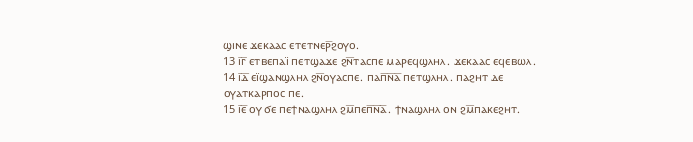ϣⲓⲛⲉ ϫⲉⲕⲁⲁⲥ ⲉⲧⲉⲧⲛⲉⲣ̅ϩⲟⲩⲟ.
13 ⲓ̅ⲅ̅ ⲉⲧⲃⲉⲡⲁⲓ̈ ⲡⲉⲧϣⲁϫⲉ ϩⲛ̅ⲧⲁⲥⲡⲉ ⲙⲁⲣⲉϥϣⲗⲏⲗ. ϫⲉⲕⲁⲁⲥ ⲉϥⲉⲃⲱⲗ.
14 ⲓ̅ⲇ̅ ⲉⲓ̈ϣⲁⲛϣⲗⲏⲗ ϩⲛ̅ⲟⲩⲁⲥⲡⲉ. ⲡⲁⲡ̅ⲛ̅ⲁ̅ ⲡⲉⲧϣⲗⲏⲗ. ⲡⲁϩⲏⲧ ⲇⲉ ⲟⲩⲁⲧⲕⲁⲣⲡⲟⲥ ⲡⲉ.
15 ⲓ̅ⲉ̅ ⲟⲩ ϭⲉ ⲡⲉϯⲛⲁϣⲗⲏⲗ ϩⲙ̅ⲡⲉⲡ̅ⲛ̅ⲁ̅. ϯⲛⲁϣⲗⲏⲗ ⲟⲛ ϩⲙ̅ⲡⲁⲕⲉϩⲏⲧ.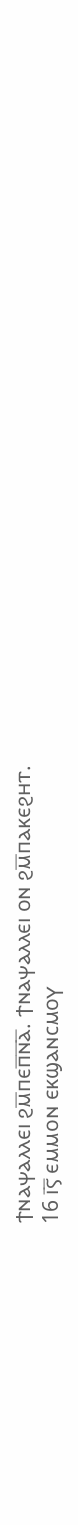ϯⲛⲁⲯⲁⲗⲗⲉⲓ ϩⲙ̅ⲡⲉⲡ̅ⲛ̅ⲁ̅. ϯⲛⲁⲯⲁⲗⲗⲉⲓ ⲟⲛ ϩⲙ̅ⲡⲁⲕⲉϩⲏⲧ.
16 ⲓ̅ⲋ̅ ⲉⲙⲙⲟⲛ ⲉⲕϣⲁⲛⲥⲙⲟⲩ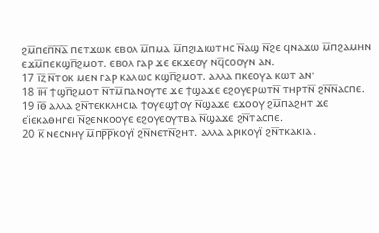ϩⲙ̅ⲡⲉⲡ̅ⲛ̅ⲁ̅ ⲡⲉⲧϫⲱⲕ ⲉⲃⲟⲗ ⲙ̅ⲡⲙⲁ ⲙ̅ⲡϩⲓⲇⲓⲱⲧⲏⲥ ⲛ̅ⲁϣ ⲛ̅ϩⲉ ϥⲛⲁϫⲱ ⲙ̅ⲡϩⲁⲙⲏⲛ ⲉϫⲙ̅ⲡⲉⲕϣⲡ̅ϩⲙⲟⲧ. ⲉⲃⲟⲗ ⲅⲁⲣ ϫⲉ ⲉⲕϫⲉⲟⲩ ⲛϥ̅ⲥⲟⲟⲩⲛ ⲁⲛ.
17 ⲓ̅ⲍ̅ ⲛ̅ⲧⲟⲕ ⲙⲉⲛ ⲅⲁⲣ ⲕⲁⲗⲱⲥ ⲕϣⲡ̅ϩⲙⲟⲧ. ⲁⲗⲗⲁ ⲡⲕⲉⲟⲩⲁ ⲕⲱⲧ ⲁⲛ·
18 ⲓ̅ⲏ̅ ϯϣⲡ̅ϩⲙⲟⲧ ⲛ̅ⲧⲙ̅ⲡⲁⲛⲟⲩⲧⲉ ϫⲉ ϯϣⲁϫⲉ ⲉϩⲟⲩⲉⲣⲱⲧⲛ̅ ⲧⲏⲣⲧⲛ̅ ϩⲛ̅ⲛ̅ⲁⲥⲡⲉ.
19 ⲓ̅ⲑ̅ ⲁⲗⲗⲁ ϩⲛ̅ⲧⲉⲕⲕⲗⲏⲥⲓⲁ ϯⲟⲩⲉϣϯⲟⲩ ⲛ̅ϣⲁϫⲉ ⲉϫⲟⲟⲩ ϩⲙ̅ⲡⲁϩⲏⲧ ϫⲉ ⲉⲓ̈ⲉⲕⲁⲑⲏⲅⲉⲓ ⲛ̅ϩⲉⲛⲕⲟⲟⲩⲉ ⲉϩⲟⲩⲉⲟⲩⲧⲃⲁ ⲛ̅ϣⲁϫⲉ ϩⲛ̅ⲧⲁⲥⲡⲉ.
20 ⲕ̅ ⲛⲉⲥⲛⲏⲩ ⲙ̅ⲡⲣ̅ⲣ̅ⲕⲟⲩⲓ̈ ϩⲛ̅ⲛⲉⲧⲛ̅ϩⲏⲧ. ⲁⲗⲗⲁ ⲁⲣⲓⲕⲟⲩⲓ̈ ϩⲛ̅ⲧⲕⲁⲕⲓⲁ.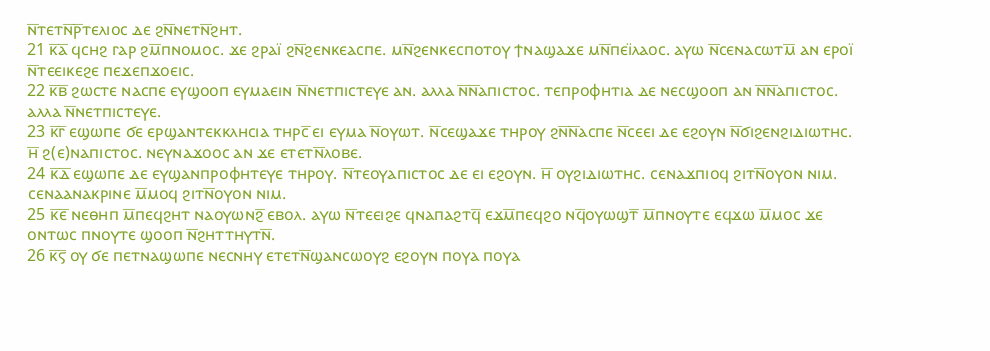ⲛ̅ⲧⲉⲧⲛ̅ⲣ̅ⲧⲉⲗⲓⲟⲥ ⲇⲉ ϩⲛ̅ⲛⲉⲧⲛ̅ϩⲏⲧ.
21 ⲕ̅ⲁ̅ ϥⲥⲏϩ ⲅⲁⲣ ϩⲙ̅ⲡⲛⲟⲙⲟⲥ. ϫⲉ ϩⲣⲁⲓ̈ ϩⲛ̅ϩⲉⲛⲕⲉⲁⲥⲡⲉ. ⲙⲛ̅ϩⲉⲛⲕⲉⲥⲡⲟⲧⲟⲩ ϯⲛⲁϣⲁϫⲉ ⲙⲛ̅ⲡⲉⲓ̈ⲗⲁⲟⲥ. ⲁⲩⲱ ⲛ̅ⲥⲉⲛⲁⲥⲱⲧⲙ̅ ⲁⲛ ⲉⲣⲟⲓ̈ ⲛ̅ⲧⲉⲉⲓⲕⲉϩⲉ ⲡⲉϫⲉⲡϫⲟⲉⲓⲥ.
22 ⲕ̅ⲃ̅ ϩⲱⲥⲧⲉ ⲛⲁⲥⲡⲉ ⲉⲩϣⲟⲟⲡ ⲉⲩⲙⲁⲉⲓⲛ ⲛ̅ⲛⲉⲧⲡⲓⲥⲧⲉⲩⲉ ⲁⲛ. ⲁⲗⲗⲁ ⲛ̅ⲛ̅ⲁⲡⲓⲥⲧⲟⲥ. ⲧⲉⲡⲣⲟⲫⲏⲧⲓⲁ ⲇⲉ ⲛⲉⲥϣⲟⲟⲡ ⲁⲛ ⲛ̅ⲛ̅ⲁⲡⲓⲥⲧⲟⲥ. ⲁⲗⲗⲁ ⲛ̅ⲛⲉⲧⲡⲓⲥⲧⲉⲩⲉ.
23 ⲕ̅ⲅ̅ ⲉϣⲱⲡⲉ ϭⲉ ⲉⲣϣⲁⲛⲧⲉⲕⲕⲗⲏⲥⲓⲁ ⲧⲏⲣⲥ̅ ⲉⲓ ⲉⲩⲙⲁ ⲛ̅ⲟⲩⲱⲧ. ⲛ̅ⲥⲉϣⲁϫⲉ ⲧⲏⲣⲟⲩ ϩⲛ̅ⲛ̅ⲁⲥⲡⲉ ⲛ̅ⲥⲉⲉⲓ ⲇⲉ ⲉϩⲟⲩⲛ ⲛ̅ϭⲓϩⲉⲛϩⲓⲇⲓⲱⲧⲏⲥ. ⲏ̅ ϩ(ⲉ)ⲛⲁⲡⲓⲥⲧⲟⲥ. ⲛⲉⲩⲛⲁϫⲟⲟⲥ ⲁⲛ ϫⲉ ⲉⲧⲉⲧⲛ̅ⲗⲟⲃⲉ.
24 ⲕ̅ⲇ̅ ⲉϣⲱⲡⲉ ⲇⲉ ⲉⲩϣⲁⲛⲡⲣⲟⲫⲏⲧⲉⲩⲉ ⲧⲏⲣⲟⲩ. ⲛ̅ⲧⲉⲟⲩⲁⲡⲓⲥⲧⲟⲥ ⲇⲉ ⲉⲓ ⲉϩⲟⲩⲛ. ⲏ̅ ⲟⲩϩⲓⲇⲓⲱⲧⲏⲥ. ⲥⲉⲛⲁϫⲡⲓⲟϥ ϩⲓⲧⲛ̅ⲟⲩⲟⲛ ⲛⲓⲙ. ⲥⲉⲛⲁⲁⲛⲁⲕⲣⲓⲛⲉ ⲙ̅ⲙⲟϥ ϩⲓⲧⲛ̅ⲟⲩⲟⲛ ⲛⲓⲙ.
25 ⲕ̅ⲉ̅ ⲛⲉⲑⲏⲡ ⲙ̅ⲡⲉϥϩⲏⲧ ⲛⲁⲟⲩⲱⲛϩ̅ ⲉⲃⲟⲗ. ⲁⲩⲱ ⲛ̅ⲧⲉⲉⲓϩⲉ ϥⲛⲁⲡⲁϩⲧϥ̅ ⲉϫⲙ̅ⲡⲉϥϩⲟ ⲛϥ̅ⲟⲩⲱϣⲧ̅ ⲙ̅ⲡⲛⲟⲩⲧⲉ ⲉϥϫⲱ ⲙ̅ⲙⲟⲥ ϫⲉ ⲟⲛⲧⲱⲥ ⲡⲛⲟⲩⲧⲉ ϣⲟⲟⲡ ⲛ̅ϩⲏⲧⲧⲏⲩⲧⲛ̅.
26 ⲕ̅ⲋ̅ ⲟⲩ ϭⲉ ⲡⲉⲧⲛⲁϣⲱⲡⲉ ⲛⲉⲥⲛⲏⲩ ⲉⲧⲉⲧⲛ̅ϣⲁⲛⲥⲱⲟⲩϩ ⲉϩⲟⲩⲛ ⲡⲟⲩⲁ ⲡⲟⲩⲁ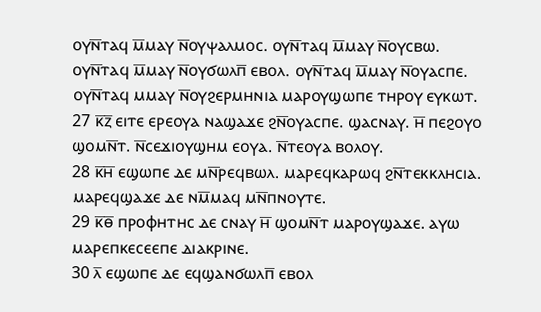ⲟⲩⲛ̅ⲧⲁϥ ⲙ̅ⲙⲁⲩ ⲛ̅ⲟⲩⲯⲁⲗⲙⲟⲥ. ⲟⲩⲛ̅ⲧⲁϥ ⲙ̅ⲙⲁⲩ ⲛ̅ⲟⲩⲥⲃⲱ. ⲟⲩⲛ̅ⲧⲁϥ ⲙ̅ⲙⲁⲩ ⲛ̅ⲟⲩϭⲱⲗⲡ̅ ⲉⲃⲟⲗ. ⲟⲩⲛ̅ⲧⲁϥ ⲙ̅ⲙⲁⲩ ⲛ̅ⲟⲩⲁⲥⲡⲉ. ⲟⲩⲛ̅ⲧⲁϥ ⲙⲙⲁⲩ ⲛ̅ⲟⲩϩⲉⲣⲙⲏⲛⲓⲁ ⲙⲁⲣⲟⲩϣⲱⲡⲉ ⲧⲏⲣⲟⲩ ⲉⲩⲕⲱⲧ.
27 ⲕ̅ⲍ̅ ⲉⲓⲧⲉ ⲉⲣⲉⲟⲩⲁ ⲛⲁϣⲁϫⲉ ϩⲛ̅ⲟⲩⲁⲥⲡⲉ. ϣⲁⲥⲛⲁⲩ. ⲏ̅ ⲡⲉϩⲟⲩⲟ ϣⲟⲙⲛ̅ⲧ. ⲛ̅ⲥⲉϫⲓⲟⲩϣⲏⲙ ⲉⲟⲩⲁ. ⲛ̅ⲧⲉⲟⲩⲁ ⲃⲟⲗⲟⲩ.
28 ⲕ̅ⲏ̅ ⲉϣⲱⲡⲉ ⲇⲉ ⲙⲛ̅ⲣⲉϥⲃⲱⲗ. ⲙⲁⲣⲉϥⲕⲁⲣⲱϥ ϩⲛ̅ⲧⲉⲕⲕⲗⲏⲥⲓⲁ. ⲙⲁⲣⲉϥϣⲁϫⲉ ⲇⲉ ⲛⲙ̅ⲙⲁϥ ⲙⲛ̅ⲡⲛⲟⲩⲧⲉ.
29 ⲕ̅ⲑ̅ ⲡⲣⲟⲫⲏⲧⲏⲥ ⲇⲉ ⲥⲛⲁⲩ ⲏ̅ ϣⲟⲙⲛ̅ⲧ ⲙⲁⲣⲟⲩϣⲁϫⲉ. ⲁⲩⲱ ⲙⲁⲣⲉⲡⲕⲉⲥⲉⲉⲡⲉ ⲇⲓⲁⲕⲣⲓⲛⲉ.
30 ⲗ̅ ⲉϣⲱⲡⲉ ⲇⲉ ⲉϥϣⲁⲛϭⲱⲗⲡ̅ ⲉⲃⲟⲗ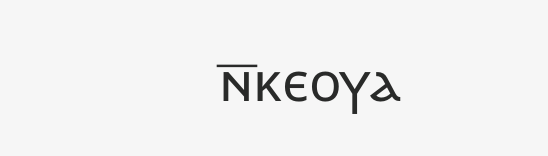ⲛ̅ⲕⲉⲟⲩⲁ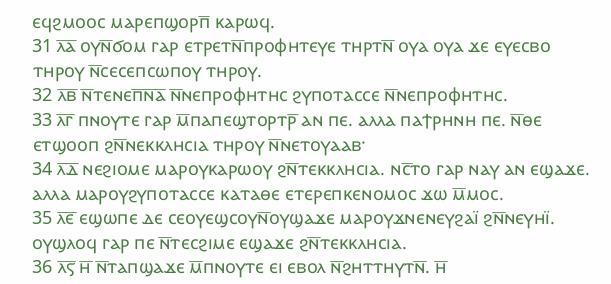ⲉϥϩⲙⲟⲟⲥ ⲙⲁⲣⲉⲡϣⲟⲣⲡ̅ ⲕⲁⲣⲱϥ.
31 ⲗ̅ⲁ̅ ⲟⲩⲛ̅ϭⲟⲙ ⲅⲁⲣ ⲉⲧⲣⲉⲧⲛ̅ⲡⲣⲟⲫⲏⲧⲉⲩⲉ ⲧⲏⲣⲧⲛ̅ ⲟⲩⲁ ⲟⲩⲁ ϫⲉ ⲉⲩⲉⲥⲃⲟ ⲧⲏⲣⲟⲩ ⲛ̅ⲥⲉⲥⲉⲡⲥⲱⲡⲟⲩ ⲧⲏⲣⲟⲩ.
32 ⲗ̅ⲃ̅ ⲛ̅ⲧⲉⲛⲉⲡ̅ⲛ̅ⲁ̅ ⲛ̅ⲛⲉⲡⲣⲟⲫⲏⲧⲏⲥ ϩⲩⲡⲟⲧⲁⲥⲥⲉ ⲛ̅ⲛⲉⲡⲣⲟⲫⲏⲧⲏⲥ.
33 ⲗ̅ⲅ̅ ⲡⲛⲟⲩⲧⲉ ⲅⲁⲣ ⲙ̅ⲡⲁⲡⲉϣⲧⲟⲣⲧⲣ̅ ⲁⲛ ⲡⲉ. ⲁⲗⲗⲁ ⲡⲁϯⲣⲏⲛⲏ ⲡⲉ. ⲛ̅ⲑⲉ ⲉⲧϣⲟⲟⲡ ϩⲛ̅ⲛⲉⲕⲕⲗⲏⲥⲓⲁ ⲧⲏⲣⲟⲩ ⲛ̅ⲛⲉⲧⲟⲩⲁⲁⲃ·
34 ⲗ̅ⲇ̅ ⲛⲉϩⲓⲟⲙⲉ ⲙⲁⲣⲟⲩⲕⲁⲣⲱⲟⲩ ϩⲛ̅ⲧⲉⲕⲕⲗⲏⲥⲓⲁ. ⲛⲥ̅ⲧⲟ ⲅⲁⲣ ⲛⲁⲩ ⲁⲛ ⲉϣⲁϫⲉ. ⲁⲗⲗⲁ ⲙⲁⲣⲟⲩϩⲩⲡⲟⲧⲁⲥⲥⲉ ⲕⲁⲧⲁⲑⲉ ⲉⲧⲉⲣⲉⲡⲕⲉⲛⲟⲙⲟⲥ ϫⲱ ⲙ̅ⲙⲟⲥ.
35 ⲗ̅ⲉ̅ ⲉϣⲱⲡⲉ ⲇⲉ ⲥⲉⲟⲩⲉϣⲥⲟⲩⲛ̅ⲟⲩϣⲁϫⲉ ⲙⲁⲣⲟⲩϫⲛⲉⲛⲉⲩϩⲁⲓ̈ ϩⲛ̅ⲛⲉⲩⲏⲓ̈. ⲟⲩϣⲗⲟϥ ⲅⲁⲣ ⲡⲉ ⲛ̅ⲧⲉⲥϩⲓⲙⲉ ⲉϣⲁϫⲉ ϩⲛ̅ⲧⲉⲕⲕⲗⲏⲥⲓⲁ.
36 ⲗ̅ⲋ̅ ⲏ̅ ⲛ̅ⲧⲁⲡϣⲁϫⲉ ⲙ̅ⲡⲛⲟⲩⲧⲉ ⲉⲓ ⲉⲃⲟⲗ ⲛ̅ϩⲏⲧⲧⲏⲩⲧⲛ̅. ⲏ̅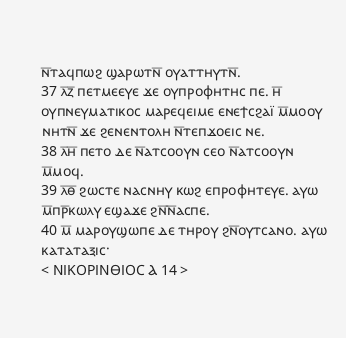ⲛ̅ⲧⲁϥⲡⲱϩ ϣⲁⲣⲱⲧⲛ̅ ⲟⲩⲁⲧⲧⲏⲩⲧⲛ̅.
37 ⲗ̅ⲍ̅ ⲡⲉⲧⲙⲉⲉⲩⲉ ϫⲉ ⲟⲩⲡⲣⲟⲫⲏⲧⲏⲥ ⲡⲉ. ⲏ̅ ⲟⲩⲡⲛⲉⲩⲙⲁⲧⲓⲕⲟⲥ ⲙⲁⲣⲉϥⲉⲓⲙⲉ ⲉⲛⲉϯⲥϩⲁⲓ̈ ⲙ̅ⲙⲟⲟⲩ ⲛⲏⲧⲛ̅ ϫⲉ ϩⲉⲛⲉⲛⲧⲟⲗⲏ ⲛ̅ⲧⲉⲡϫⲟⲉⲓⲥ ⲛⲉ.
38 ⲗ̅ⲏ̅ ⲡⲉⲧⲟ ⲇⲉ ⲛ̅ⲁⲧⲥⲟⲟⲩⲛ ⲥⲉⲟ ⲛ̅ⲁⲧⲥⲟⲟⲩⲛ ⲙ̅ⲙⲟϥ.
39 ⲗ̅ⲑ̅ ϩⲱⲥⲧⲉ ⲛⲁⲥⲛⲏⲩ ⲕⲱϩ ⲉⲡⲣⲟⲫⲏⲧⲉⲩⲉ. ⲁⲩⲱ ⲙ̅ⲡⲣ̅ⲕⲱⲗⲩ ⲉϣⲁϫⲉ ϩⲛ̅ⲛ̅ⲁⲥⲡⲉ.
40 ⲙ̅ ⲙⲁⲣⲟⲩϣⲱⲡⲉ ⲇⲉ ⲧⲏⲣⲟⲩ ϩⲛ̅ⲟⲩⲧⲥⲁⲛⲟ. ⲁⲩⲱ ⲕⲁⲧⲁⲧⲁⲝⲓⲥ·
< ⲚⲒⲔⲞⲢⲒⲚⲐⲒⲞⲤ Ⲁ 14 >